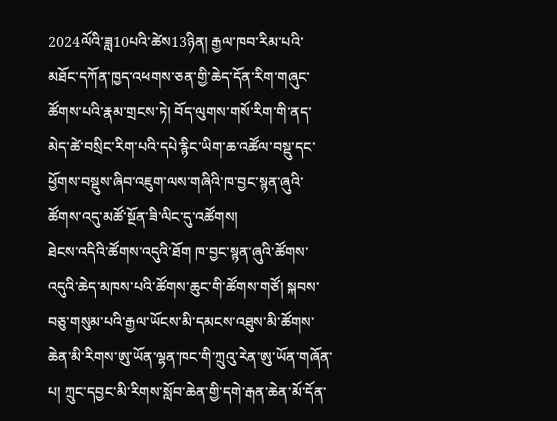2024ལོའི་ཟླ10པའི་ཚེས13ཉིན། རྒྱལ་ཁབ་རིམ་པའི་མཐོང་དཀོན་ཁྱད་འཕགས་ཅན་གྱི་ཆེད་དོན་རིག་གཞུང་ཚོགས་པའི་རྣམ་གྲངས་ཏེ། བོད་ལུགས་གསོ་རིག་གི་ནད་མེད་ཚེ་བསྲིང་རིག་པའི་དཔེ་རྙིང་ཡིག་ཆ་འཚོལ་བསྡུ་དང་ཕྱོགས་བསྡུས་ཞིབ་འཇུག་ལས་གཞིའི་ཁ་བྱང་སྙན་ཞུའི་ཚོགས་འདུ་མཚོ་སྔོན་ཟི་ལིང་དུ་འཚོགས།
ཐེངས་འདིའི་ཚོགས་འདུའི་ཐོག ཁ་བྱང་སྙན་ཞུའི་ཚོགས་འདུའི་ཆེད་མཁས་པའི་ཚོགས་ཆུང་གི་ཚོགས་གཙོ། སྐབས་བཅུ་གསུམ་པའི་རྒྱལ་ཡོངས་མི་དམངས་འཐུས་མི་ཚོགས་ཆེན་མི་རིགས་ཨུ་ཡོན་ལྷན་ཁང་གི་ཀྲུའུ་རེན་ཨུ་ཡོན་གཞོན་པ། ཀྲུང་དབྱང་མི་རིགས་སློབ་ཆེན་གྱི་དགེ་རྒན་ཆེན་མོ་དོན་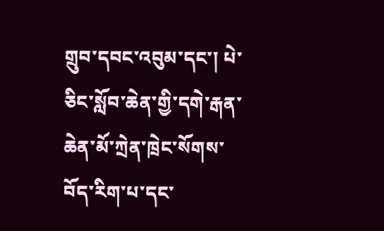གྲུབ་དབང་འབུམ་དང་། པེ་ཅིང་སློབ་ཆེན་གྱི་དགེ་རྒན་ཆེན་མོ་ཀྲེན་ཁྲེང་སོགས་བོད་རིག་པ་དང་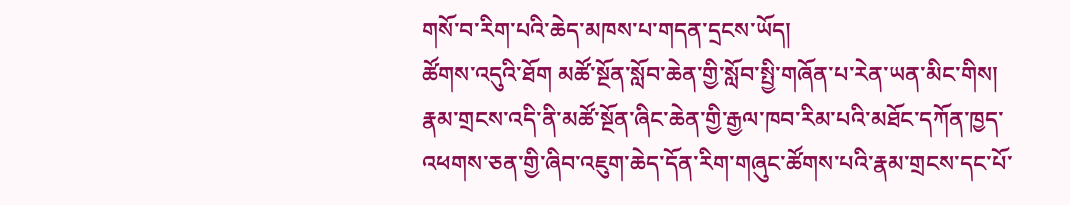གསོ་བ་རིག་པའི་ཆེད་མཁས་པ་གདན་དྲངས་ཡོད།
ཚོགས་འདུའི་ཐོག མཚོ་སྔོན་སློབ་ཆེན་གྱི་སློབ་སྤྱི་གཞོན་པ་རེན་ཡན་མིང་གིས། རྣམ་གྲངས་འདི་ནི་མཚོ་སྔོན་ཞིང་ཆེན་གྱི་རྒྱལ་ཁབ་རིམ་པའི་མཐོང་དཀོན་ཁྱད་འཕགས་ཅན་གྱི་ཞིབ་འཇུག་ཆེད་དོན་རིག་གཞུང་ཚོགས་པའི་རྣམ་གྲངས་དང་པོ་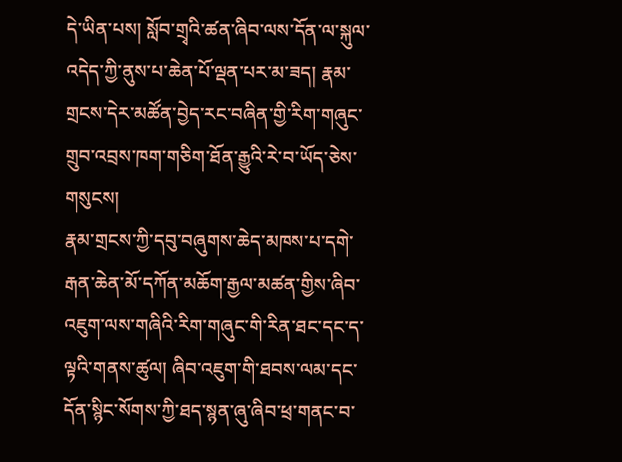དེ་ཡིན་པས། སློབ་གྲྭའི་ཚན་ཞིབ་ལས་དོན་ལ་སྐུལ་འདེད་ཀྱི་ནུས་པ་ཆེན་པོ་ལྡན་པར་མ་ཟད། རྣམ་གྲངས་དེར་མཚོན་བྱེད་རང་བཞིན་གྱི་རིག་གཞུང་གྲུབ་འབྲས་ཁག་གཅིག་ཐོན་རྒྱུའི་རེ་བ་ཡོད་ཅེས་གསུངས།
རྣམ་གྲངས་ཀྱི་དབུ་བཞུགས་ཆེད་མཁས་པ་དགེ་རྒན་ཆེན་མོ་དཀོན་མཆོག་རྒྱལ་མཚན་གྱིས་ཞིབ་འཇུག་ལས་གཞིའི་རིག་གཞུང་གི་རིན་ཐང་དང་ད་ལྟའི་གནས་ཚུལ། ཞིབ་འཇུག་གི་ཐབས་ལམ་དང་དོན་སྙིང་སོགས་ཀྱི་ཐད་སྙན་ཞུ་ཞིབ་ཕྲ་གནང་བ་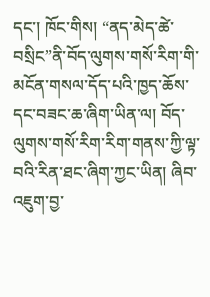དང་། ཁོང་གིས། “ནད་མེད་ཚེ་བསྲིང”ནི་བོད་ལུགས་གསོ་རིག་གི་མངོན་གསལ་དོད་པའི་ཁྱད་ཆོས་དང་བཟང་ཆ་ཞིག་ཡིན་ལ། བོད་ལུགས་གསོ་རིག་རིག་གནས་ཀྱི་ལྟ་བའི་རིན་ཐང་ཞིག་ཀྱང་ཡིན། ཞིབ་འཇུག་བྱ་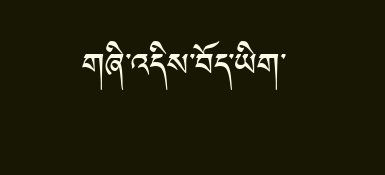གཞི་འདིས་བོད་ཡིག་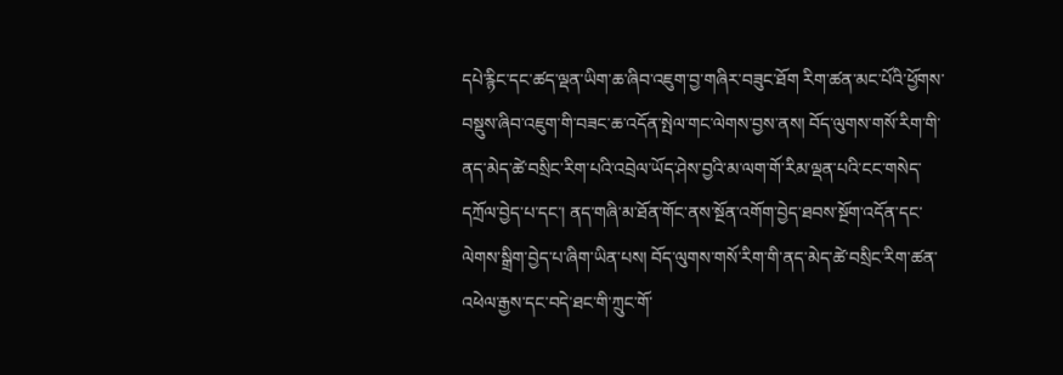དཔེ་རྙིང་དང་ཚད་ལྡན་ཡིག་ཆ་ཞིབ་འཇུག་བྱ་གཞིར་བཟུང་ཐོག རིག་ཚན་མང་པོའི་ཕྱོགས་བསྡུས་ཞིབ་འཇུག་གི་བཟང་ཆ་འདོན་སྤེལ་གང་ལེགས་བྱས་ནས། བོད་ལུགས་གསོ་རིག་གི་ནད་མེད་ཚེ་བསྲིང་རིག་པའི་འབྲེལ་ཡོད་ཤེས་བྱའི་མ་ལག་གོ་རིམ་ལྡན་པའི་ངང་གསེད་དཀྲོལ་བྱེད་པ་དང་། ནད་གཞི་མ་ཐོན་གོང་ནས་སྔོན་འགོག་བྱེད་ཐབས་སྔོག་འདོན་དང་ལེགས་སྒྲིག་བྱེད་པ་ཞིག་ཡིན་པས། བོད་ལུགས་གསོ་རིག་གི་ནད་མེད་ཚེ་བསྲིང་རིག་ཚན་འཕེལ་རྒྱས་དང་བདེ་ཐང་གི་ཀྲུང་གོ་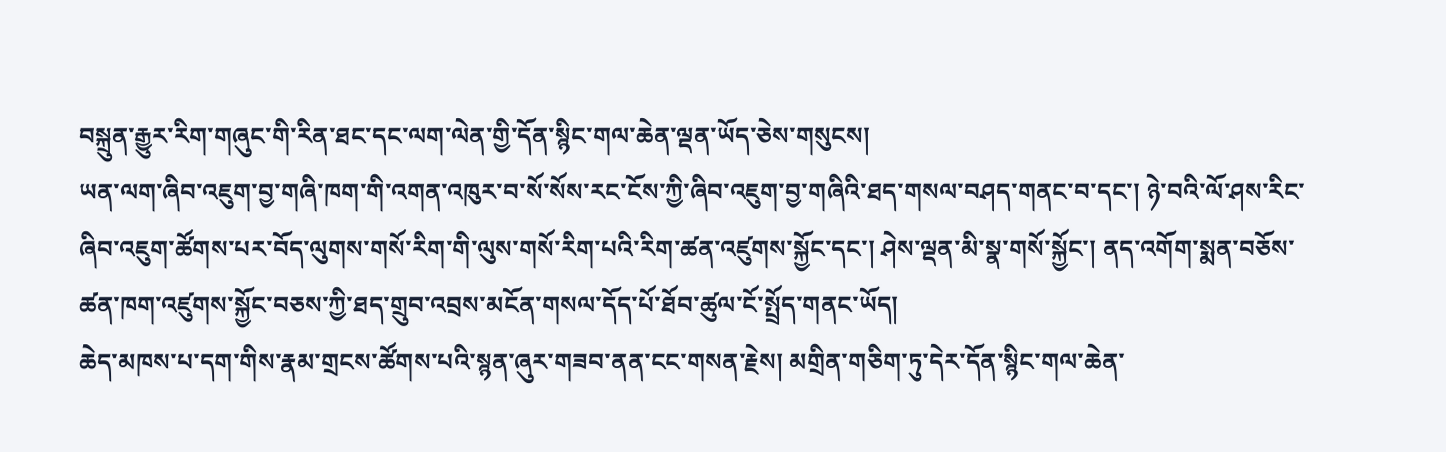བསྐྲུན་རྒྱུར་རིག་གཞུང་གི་རིན་ཐང་དང་ལག་ལེན་གྱི་དོན་སྙིང་གལ་ཆེན་ལྡན་ཡོད་ཅེས་གསུངས།
ཡན་ལག་ཞིབ་འཇུག་བྱ་གཞི་ཁག་གི་འགན་འཁུར་བ་སོ་སོས་རང་ངོས་ཀྱི་ཞིབ་འཇུག་བྱ་གཞིའི་ཐད་གསལ་བཤད་གནང་བ་དང་། ཉེ་བའི་ལོ་ཤས་རིང་ཞིབ་འཇུག་ཚོགས་པར་བོད་ལུགས་གསོ་རིག་གི་ལུས་གསོ་རིག་པའི་རིག་ཚན་འཛུགས་སྐྱོང་དང་། ཤེས་ལྡན་མི་སྣ་གསོ་སྐྱོང་། ནད་འགོག་སྨན་བཅོས་ཚན་ཁག་འཛུགས་སྐྱོང་བཅས་ཀྱི་ཐད་གྲུབ་འབྲས་མངོན་གསལ་དོད་པོ་ཐོབ་ཚུལ་ངོ་སྤྲོད་གནང་ཡོད།
ཆེད་མཁས་པ་དག་གིས་རྣམ་གྲངས་ཚོགས་པའི་སྙན་ཞུར་གཟབ་ནན་ངང་གསན་རྗེས། མགྲིན་གཅིག་ཏུ་དེར་དོན་སྙིང་གལ་ཆེན་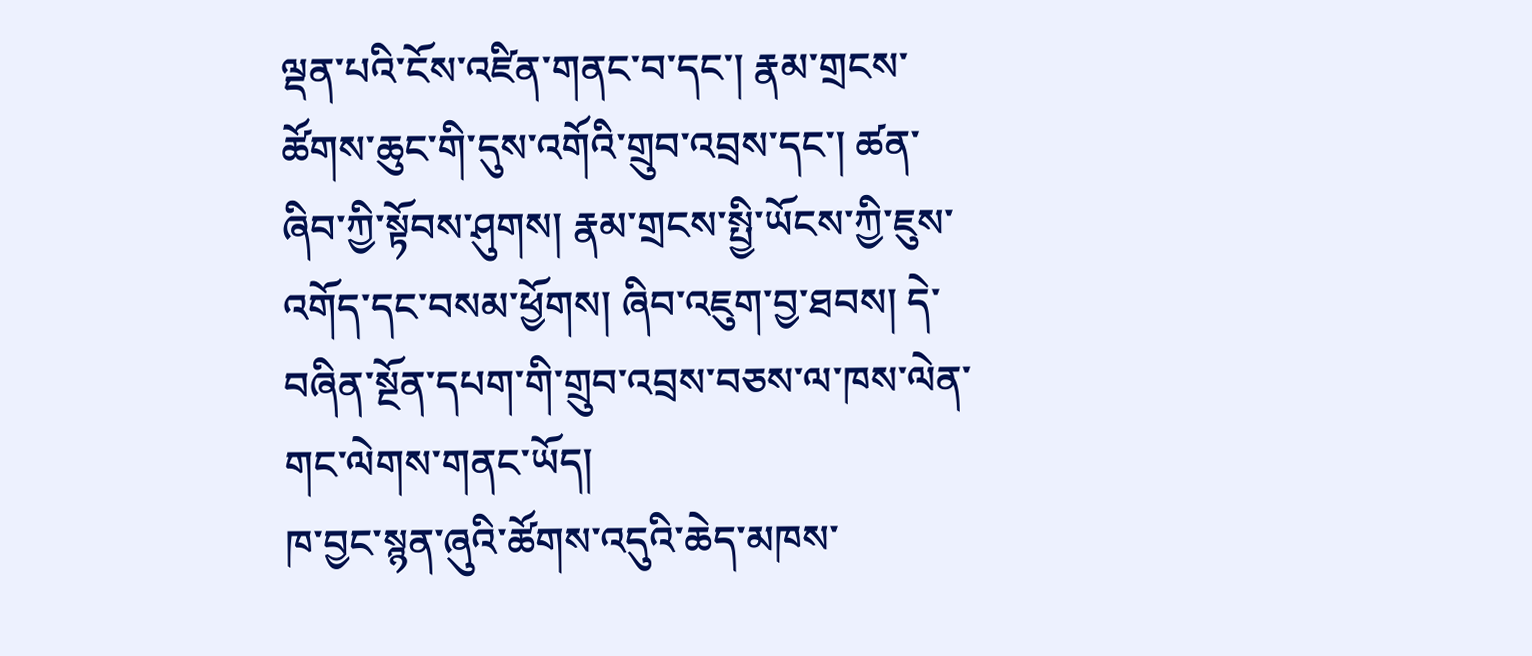ལྡན་པའི་ངོས་འཛིན་གནང་བ་དང་། རྣམ་གྲངས་ཚོགས་ཆུང་གི་དུས་འགོའི་གྲུབ་འབྲས་དང་། ཚན་ཞིབ་ཀྱི་སྟོབས་ཤུགས། རྣམ་གྲངས་སྤྱི་ཡོངས་ཀྱི་ཇུས་འགོད་དང་བསམ་ཕྱོགས། ཞིབ་འཇུག་བྱ་ཐབས། དེ་བཞིན་སྔོན་དཔག་གི་གྲུབ་འབྲས་བཅས་ལ་ཁས་ལེན་གང་ལེགས་གནང་ཡོད།
ཁ་བྱང་སྙན་ཞུའི་ཚོགས་འདུའི་ཆེད་མཁས་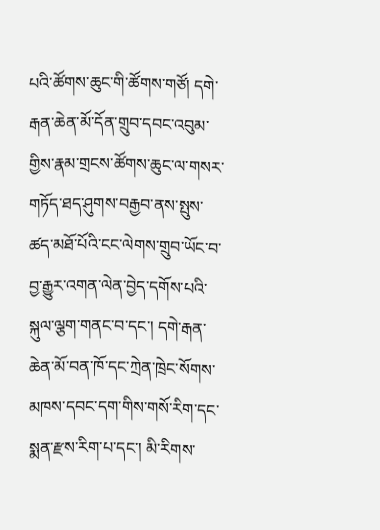པའི་ཚོགས་ཆུང་གི་ཚོགས་གཙོ། དགེ་རྒན་ཆེན་མོ་དོན་གྲུབ་དབང་འབུམ་གྱིས་རྣམ་གྲངས་ཚོགས་ཆུང་ལ་གསར་གཏོད་ཐད་ཤུགས་བརྒྱབ་ནས་སྤུས་ཚད་མཐོ་པོའི་ངང་ལེགས་གྲུབ་ཡོང་བ་བྱ་རྒྱུར་འགན་ལེན་བྱེད་དགོས་པའི་སྐུལ་ལྕག་གནང་བ་དང་། དགེ་རྒན་ཆེན་མོ་བན་ཁོ་དང་ཀྲེན་ཁྲེང་སོགས་མཁས་དབང་དག་གིས་གསོ་རིག་དང་སྨན་རྫས་རིག་པ་དང་། མི་རིགས་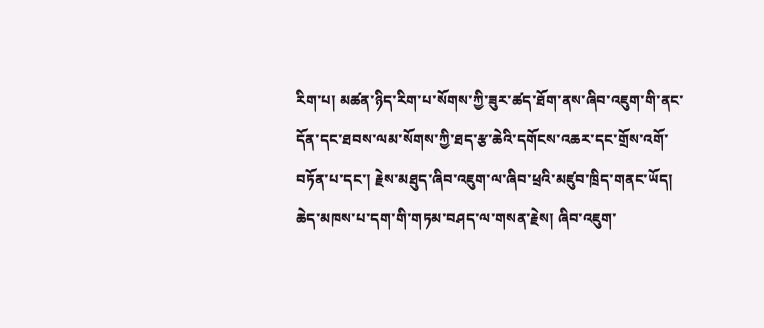རིག་པ། མཚན་ཉིད་རིག་པ་སོགས་ཀྱི་ཟུར་ཚད་ཐོག་ནས་ཞིབ་འཇུག་གི་ནང་དོན་དང་ཐབས་ལམ་སོགས་ཀྱི་ཐད་རྩ་ཆེའི་དགོངས་འཆར་དང་གྲོས་འགོ་བཏོན་པ་དང་། རྗེས་མཐུད་ཞིབ་འཇུག་ལ་ཞིབ་ཕྲའི་མཛུབ་ཁྲིད་གནང་ཡོད།
ཆེད་མཁས་པ་དག་གི་གཏམ་བཤད་ལ་གསན་རྗེས། ཞིབ་འཇུག་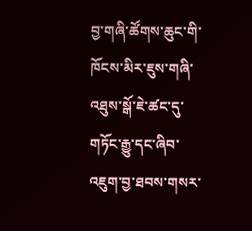བྱ་གཞི་ཚོགས་ཆུང་གི་ཁོངས་མིར་ཇུས་གཞི་འཐུས་སྒོ་ཇེ་ཚང་དུ་གཏོང་རྒྱུ་དང་ཞིབ་འཇུག་བྱ་ཐབས་གསར་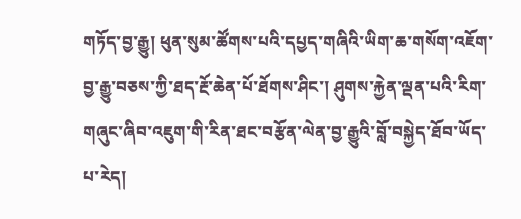གཏོད་བྱ་རྒྱུ། ཕུན་སུམ་ཚོགས་པའི་དཔྱད་གཞིའི་ཡིག་ཆ་གསོག་འཇོག་བྱ་རྒྱུ་བཅས་ཀྱི་ཐད་རྔོ་ཆེན་པོ་ཐོགས་ཤིང་། ཤུགས་རྐྱེན་ལྡན་པའི་རིག་གཞུང་ཞིབ་འཇུག་གི་རིན་ཐང་བརྩོན་ལེན་བྱ་རྒྱུའི་བློ་བསྐྱེད་ཐོབ་ཡོད་པ་རེད།